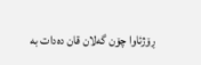ڕۆژئاوا چۆن گەلان قان دەدات بە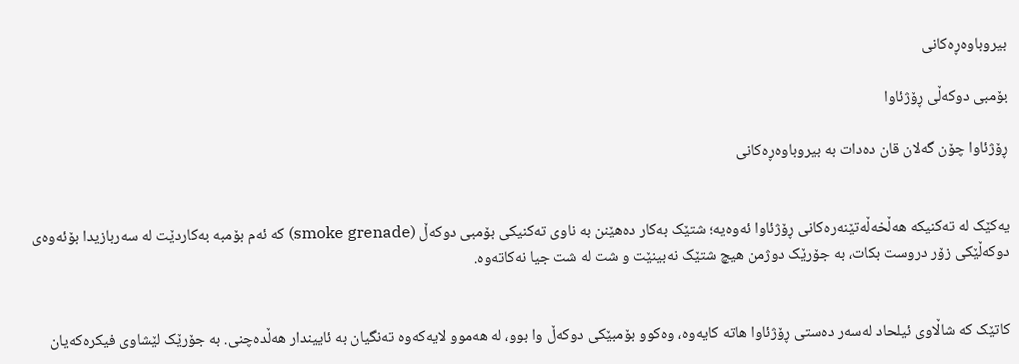بیروباوەڕەکانی

بۆمبی دوکەڵی ڕۆژئاوا

ڕۆژئاوا چۆن گەلان قان دەدات بە بیروباوەڕەکانی


یەکێک لە تەکنیکە هەڵخەڵەتێنەرەکانی ڕۆژئاوا ئەوەیە؛ شتێک بەکار دەهێنن بە ناوی تەکنیکی بۆمبی دوكەڵ (smoke grenade) کە ئەم بۆمبە بەکاردێت لە سەربازیدا بۆئەوەی دوکەڵێکی زۆر دروست بکات، بە جۆرێک دوژمن هیچ شتێک نەبینێت و شت لە شت جیا نەکاتەوە.


کاتێک کە شاڵاوی ئیلحاد لەسەر دەستی ڕۆژئاوا هاتە کایەوە، وەکوو بۆمبێکی دوکەڵ وا بوو، لە هەموو لایەکەوە تەنگیان بە ئاییندار هەڵدەچنی. بە جۆرێک لێشاوی فیکرەکەیان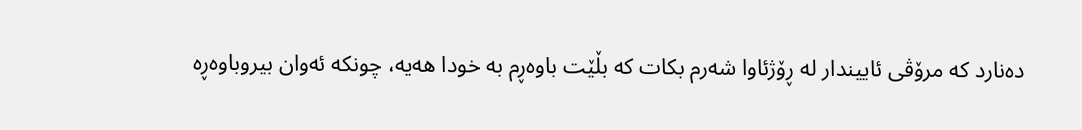دەنارد کە مرۆڤی ئاییندار لە ڕۆژئاوا شەرم بکات کە بڵێت باوەڕم بە خودا هەیە، چونکە ئەوان بیروباوەڕە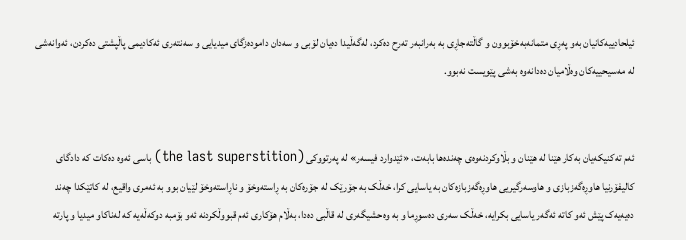ئیلحادییەکانیان بەو پەڕی متمانەبەخۆبوون و گاڵتەجاڕی بە بەرانبەر تەرح دەکرد، لەگەڵیدا دەیان لۆبی و سەدان دامودەزگای میدیایی و سەنتەری ئەکادیمی پاڵپشتی دەکردن، ئەوانەشی لە مەسیحییەکان وەڵامیان دەدانەوە بەشی پێویست نەبوو.


ئەم تەکنیکەیان بەکار هێنا لە هێنان و بڵاوکردنەوەی چەندەها بابەت، «ئێدوارد فیسەر» لە پەرتووکی (the last superstition) باسی ئەوە دەکات کە دادگای کالیفۆرنیا هاوڕەگەزبازی و هاوسەرگیریی هاوڕەگەزبازەکان بە یاسایی کرا، خەڵک بە جۆرێک لە جۆرەکان بە ڕاستەوخۆ و ناڕاستەوخۆ لێیان بوو بە ئەمری واقیع، لە کاتێکدا چەند دەیەیەک پێش ئەو کاتە ئەگەر یاسایی بکرایە، خەڵک سەری دەسوڕما و بە وەحشیگەری لە قاڵبی دەدا، بەڵام هۆکاری ئەم قبووڵکردنە ئەو بۆمبە دوکەڵەیە کە لەناکاو میدیا و پارتە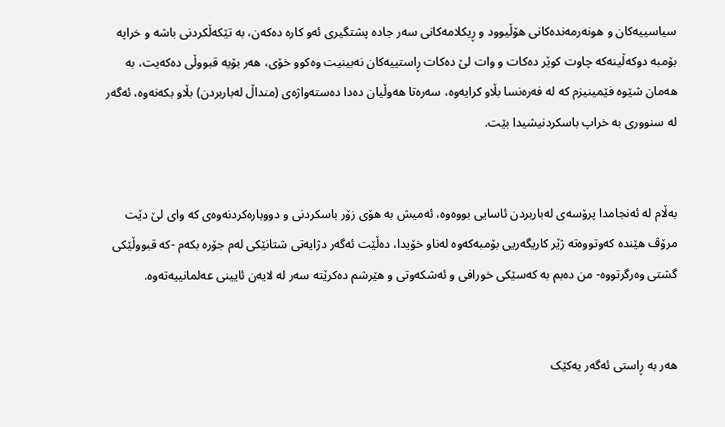سیاسییەکان و هونەرمەندەکانی هۆڵیوود و ڕیکلامەکانی سەر جادە پشتگیری ئەو کارە دەکەن، بە تێکەڵکردنی باشە و خراپە بۆمبە دوکەڵینەکە چاوت کوێر دەکات و وات لێ دەکات ڕاستییەکان نەبینیت وەکوو خۆی، هەر بۆیە قبووڵی دەکەیت، بە هەمان شێوە فێمینیزم کە لە فەرەنسا بڵاو کرایەوە، سەرەتا هەوڵیان دەدا دەستەواژەی (منداڵ لەباربردن) بڵاو بکەنەوە، ئەگەر لە سنووری بە خراپ باسکردنیشیدا بێت.


بەڵام لە ئەنجامدا پرۆسەی لەباربردن ئاسایی بووەوە، ئەمیش بە هۆی زۆر باسکردنی و دووبارەکردنەوەی کە وای لێ دێت مرۆڤ هێندە کەوتووەتە ژێر کاریگەریی بۆمبەکەوە لەناو خۆیدا، دەڵێت ئەگەر دژایەتی شتانێکی لەم جۆرە بکەم -کە قبووڵێکی گشتی وەرگرتووە- من دەبم بە کەسێکی خورافی و ئەشکەوتی و هێرشم دەکرێتە سەر لە لایەن ئایینی عەلمانییەتەوە.


هەر بە ڕاستی ئەگەر یەکێک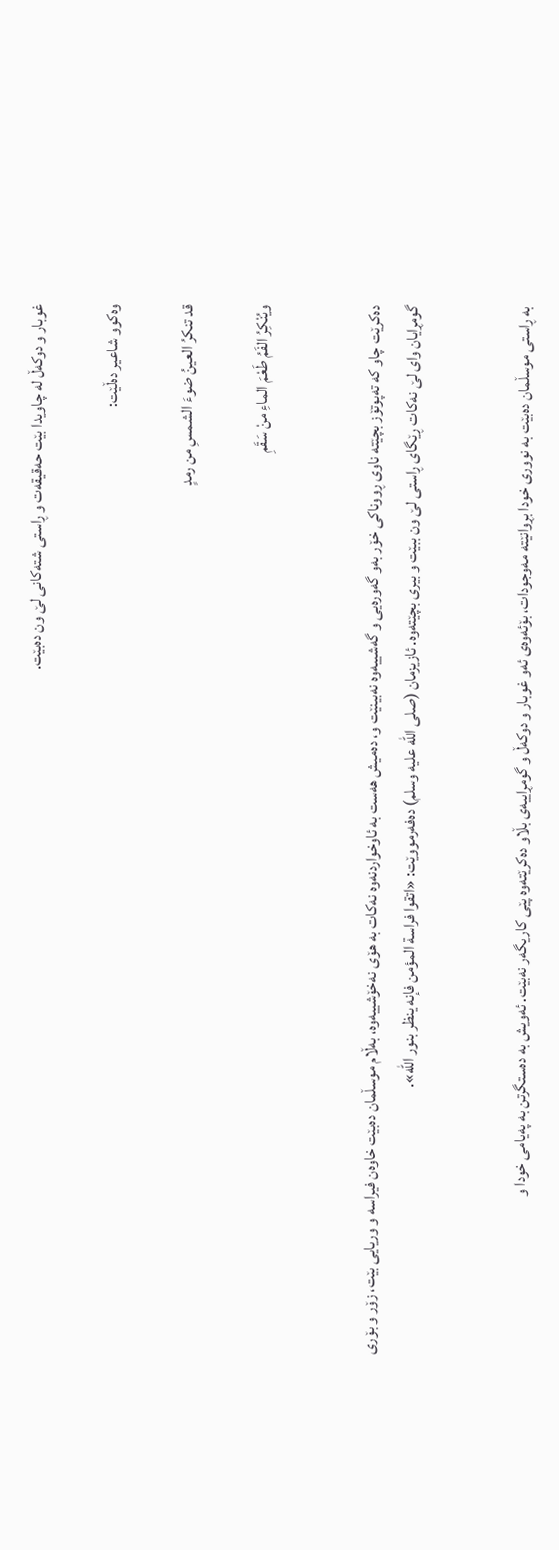غوبار و دوکەڵ لە چاویدا بێت حەقیقەت و ڕاستی شتەکانی لێ ون دەبێت.

وەکوو شاعیر دەڵێت:

قد تنكرُ العينُ ضوءَ الشمسِ من رمدٍ

ويُنْكِرُ الفَمُ طَعْمَ الماءِ منْ سَقَمِ


دەکرێت چاو کە تەپوتۆز بچێتە ناوی ڕووناکی خۆر بەو گەورەیی و گەشییەوە نەبینێت و، دەمیش هەست بە ئاوخواردنەوە نەکات بە هۆی نەخۆشییەوە، بەڵام موسڵمان دەبێت خاوەن فیراسە و وریایی بێت، زۆر و بۆری گومڕایان وای لێ نەکات ڕێگای ڕاستی لێ ون ببێت و بیری بچێتەوە. ئازیزمان (صلى الله عليه وسلم) دەفەرمووێت: «اتقوا فراسة المؤمن فإنه ينظر بنور الله».


بە ڕاستی موسڵمان دەبێت بە نووری خودا بڕوانێتە مەوجودات، بۆئەوەی ئەو غوبار و دوکەڵ و گومڕاییەی بڵاو دەکرێتەوە پێی کاریگەر نەبێت. ئەویش بە دەستگرتن بە پەیامی خودا و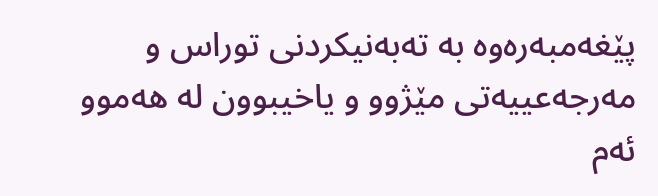پێغەمبەرەوە بە تەبەنیکردنی توراس و مەرجەعییەتی مێژوو و یاخیبوون لە هەموو ئەم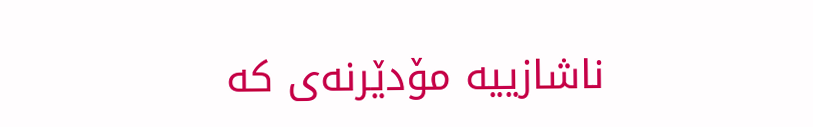ناشازییە مۆدێرنەی کە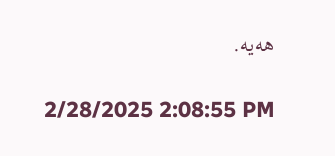هەیە.

2/28/2025 2:08:55 PM